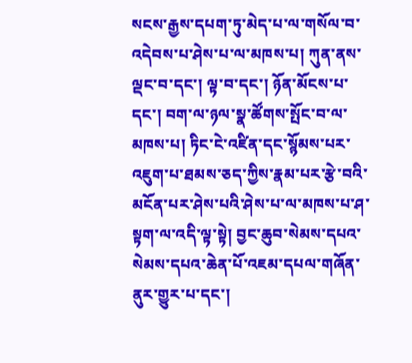སངས་རྒྱས་དཔག་ཏུ་མེད་པ་ལ་གསོལ་བ་འདེབས་པ་ཤེས་པ་ལ་མཁས་པ། ཀུན་ནས་ལྡང་བ་དང་། ལྟ་བ་དང་། ཉོན་མོངས་པ་དང་། བག་ལ་ཉལ་སྣ་ཚོགས་སྤོང་བ་ལ་མཁས་པ། ཏིང་ངེ་འཛིན་དང་སྙོམས་པར་འཇུག་པ་ཐམས་ཅད་ཀྱིས་རྣམ་པར་རྩེ་བའི་མངོན་པར་ཤེས་པའི་ཤེས་པ་ལ་མཁས་པ་ཤ་སྟག་ལ་འདི་ལྟ་སྟེ། བྱང་ཆུབ་སེམས་དཔའ་སེམས་དཔའ་ཆེན་པོ་འཇམ་དཔལ་གཞོན་ནུར་གྱུར་པ་དང་།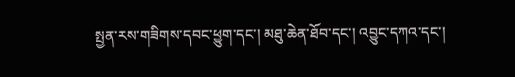སྤྱན་རས་གཟིགས་དབང་ཕྱུག་དང་། མཐུ་ཆེན་ཐོབ་དང་། འབྱུང་དཀའ་དང་།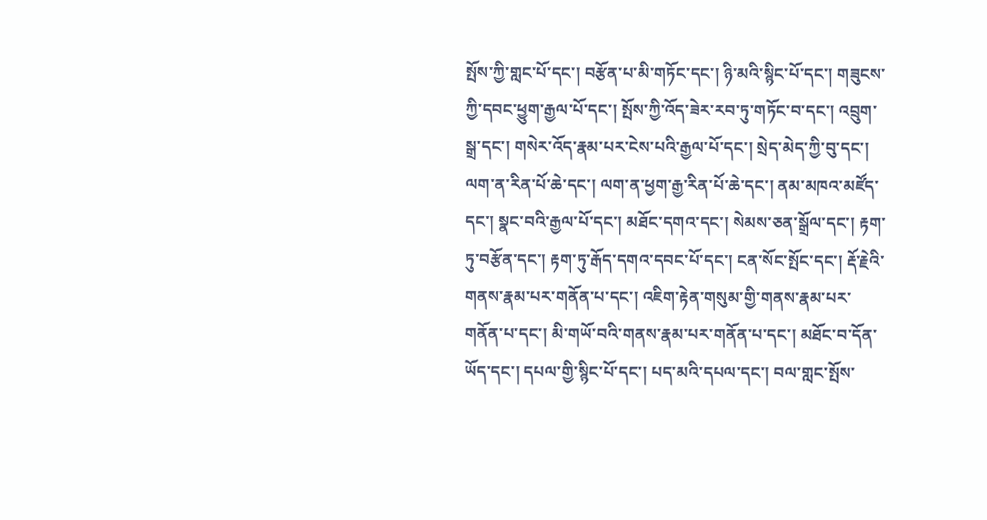སྤོས་ཀྱི་གླང་པོ་དང་། བརྩོན་པ་མི་གཏོང་དང་། ཉི་མའི་སྙིང་པོ་དང་། གཟུངས་ཀྱི་དབང་ཕྱུག་རྒྱལ་པོ་དང་། སྤོས་ཀྱི་འོད་ཟེར་རབ་ཏུ་གཏོང་བ་དང་། འབྲུག་སྒྲ་དང་། གསེར་འོད་རྣམ་པར་ངེས་པའི་རྒྱལ་པོ་དང་། སྲེད་མེད་ཀྱི་བུ་དང་། ལག་ན་རིན་པོ་ཆེ་དང་། ལག་ན་ཕྱག་རྒྱ་རིན་པོ་ཆེ་དང་། ནམ་མཁའ་མཛོད་དང་། སྣང་བའི་རྒྱལ་པོ་དང་། མཐོང་དགའ་དང་། སེམས་ཅན་སྒྲོལ་དང་། རྟག་ཏུ་བརྩོན་དང་། རྟག་ཏུ་རྒོད་དགའ་དབང་པོ་དང་། ངན་སོང་སྤོང་དང་། རྡོ་རྗེའི་གནས་རྣམ་པར་གནོན་པ་དང་། འཇིག་རྟེན་གསུམ་གྱི་གནས་རྣམ་པར་གནོན་པ་དང་། མི་གཡོ་བའི་གནས་རྣམ་པར་གནོན་པ་དང་། མཐོང་བ་དོན་ཡོད་དང་། དཔལ་གྱི་སྙིང་པོ་དང་། པད་མའི་དཔལ་དང་། བལ་གླང་སྤོས་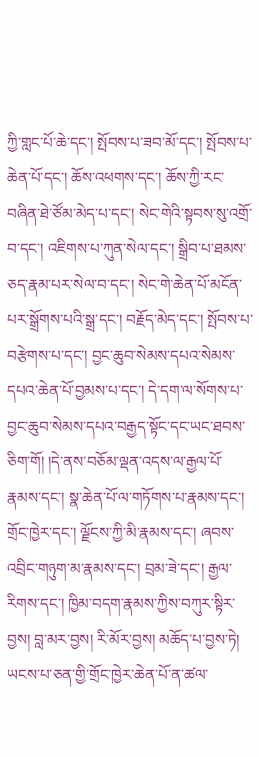ཀྱི་གླང་པོ་ཆེ་དང་། སྤོབས་པ་ཟབ་མོ་དང་། སྤོབས་པ་ཆེན་པོ་དང་། ཆོས་འཕགས་དང་། ཆོས་ཀྱི་རང་བཞིན་ཐེ་ཙོམ་མེད་པ་དང་། སེང་གེའི་སྟབས་སུ་འགྲོ་བ་དང་། འཇིགས་པ་ཀུན་སེལ་དང་། སྒྲིབ་པ་ཐམས་ཅད་རྣམ་པར་སེལ་བ་དང་། སེང་གེ་ཆེན་པོ་མངོན་པར་སྒྲོགས་པའི་སྒྲ་དང་། བརྗོད་མེད་དང་། སྤོབས་པ་བརྩེགས་པ་དང་། བྱང་ཆུབ་སེམས་དཔའ་སེམས་དཔའ་ཆེན་པོ་བྱམས་པ་དང་། དེ་དག་ལ་སོགས་པ་བྱང་ཆུབ་སེམས་དཔའ་བརྒྱད་སྟོང་དང་ཡང་ཐབས་ཅིག་གོ། །དེ་ནས་བཅོམ་ལྡན་འདས་ལ་རྒྱལ་པོ་རྣམས་དང་། སྣ་ཆེན་པོ་ལ་གཏོགས་པ་རྣམས་དང་། གྲོང་ཁྱེར་དང་། ལྗོངས་ཀྱི་མི་རྣམས་དང་། ཞབས་འབྲིང་གཉུག་མ་རྣམས་དང་། བྲམ་ཟེ་དང་། རྒྱལ་རིགས་དང་། ཁྱིམ་བདག་རྣམས་ཀྱིས་བཀུར་སྟིར་བྱས། བླ་མར་བྱས། རི་མོར་བྱས། མཆོད་པ་བྱས་ཏེ། ཡངས་པ་ཅན་གྱི་གྲོང་ཁྱེར་ཆེན་པོ་ན་ཚལ་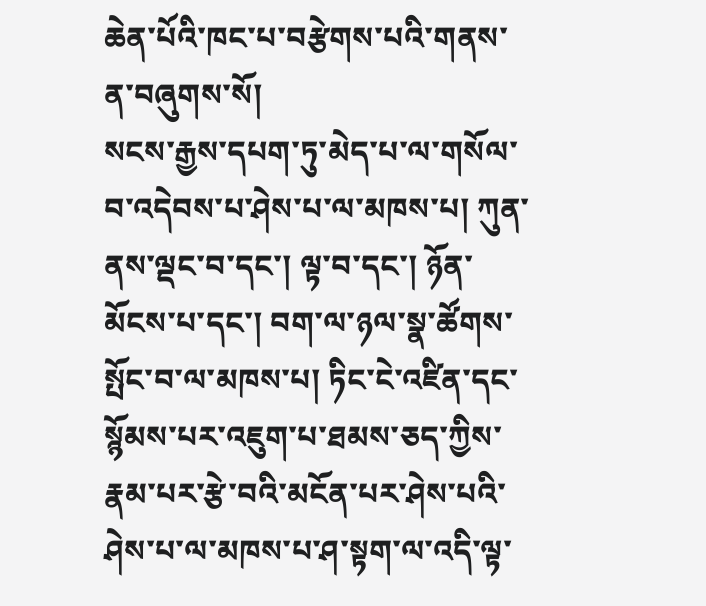ཆེན་པོའི་ཁང་པ་བརྩེགས་པའི་གནས་ན་བཞུགས་སོ།
སངས་རྒྱས་དཔག་ཏུ་མེད་པ་ལ་གསོལ་བ་འདེབས་པ་ཤེས་པ་ལ་མཁས་པ། ཀུན་ནས་ལྡང་བ་དང་། ལྟ་བ་དང་། ཉོན་མོངས་པ་དང་། བག་ལ་ཉལ་སྣ་ཚོགས་སྤོང་བ་ལ་མཁས་པ། ཏིང་ངེ་འཛིན་དང་སྙོམས་པར་འཇུག་པ་ཐམས་ཅད་ཀྱིས་རྣམ་པར་རྩེ་བའི་མངོན་པར་ཤེས་པའི་ཤེས་པ་ལ་མཁས་པ་ཤ་སྟག་ལ་འདི་ལྟ་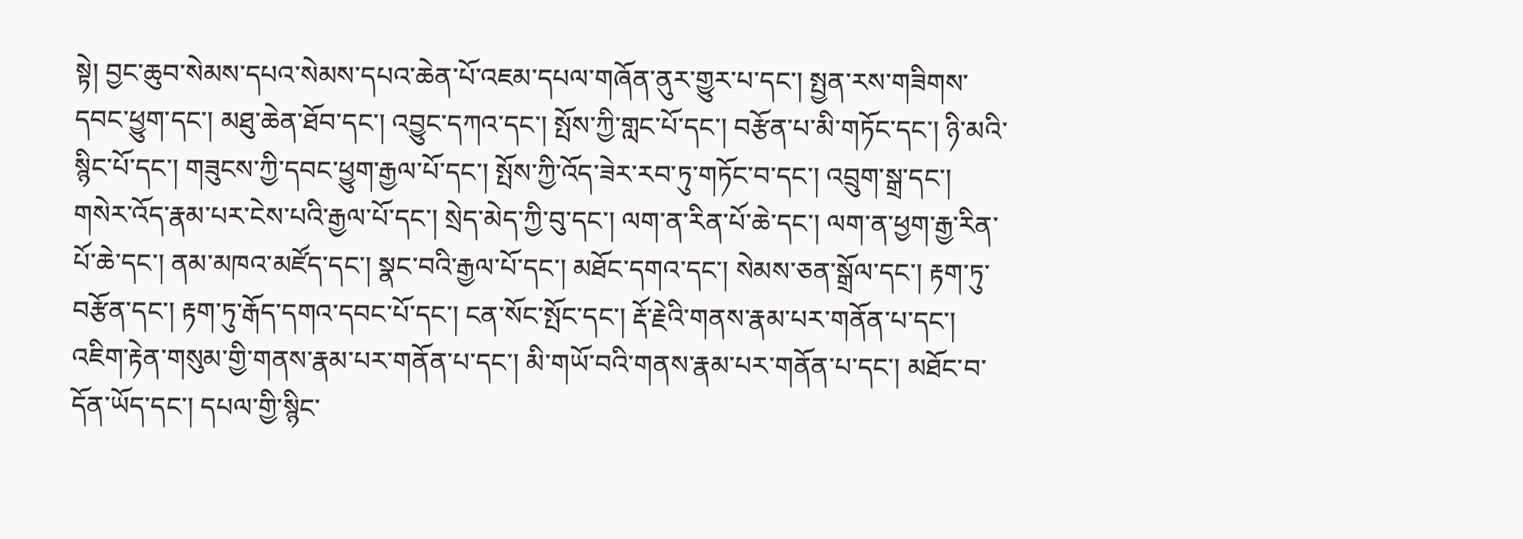སྟེ། བྱང་ཆུབ་སེམས་དཔའ་སེམས་དཔའ་ཆེན་པོ་འཇམ་དཔལ་གཞོན་ནུར་གྱུར་པ་དང་། སྤྱན་རས་གཟིགས་དབང་ཕྱུག་དང་། མཐུ་ཆེན་ཐོབ་དང་། འབྱུང་དཀའ་དང་། སྤོས་ཀྱི་གླང་པོ་དང་། བརྩོན་པ་མི་གཏོང་དང་། ཉི་མའི་སྙིང་པོ་དང་། གཟུངས་ཀྱི་དབང་ཕྱུག་རྒྱལ་པོ་དང་། སྤོས་ཀྱི་འོད་ཟེར་རབ་ཏུ་གཏོང་བ་དང་། འབྲུག་སྒྲ་དང་། གསེར་འོད་རྣམ་པར་ངེས་པའི་རྒྱལ་པོ་དང་། སྲེད་མེད་ཀྱི་བུ་དང་། ལག་ན་རིན་པོ་ཆེ་དང་། ལག་ན་ཕྱག་རྒྱ་རིན་པོ་ཆེ་དང་། ནམ་མཁའ་མཛོད་དང་། སྣང་བའི་རྒྱལ་པོ་དང་། མཐོང་དགའ་དང་། སེམས་ཅན་སྒྲོལ་དང་། རྟག་ཏུ་བརྩོན་དང་། རྟག་ཏུ་རྒོད་དགའ་དབང་པོ་དང་། ངན་སོང་སྤོང་དང་། རྡོ་རྗེའི་གནས་རྣམ་པར་གནོན་པ་དང་། འཇིག་རྟེན་གསུམ་གྱི་གནས་རྣམ་པར་གནོན་པ་དང་། མི་གཡོ་བའི་གནས་རྣམ་པར་གནོན་པ་དང་། མཐོང་བ་དོན་ཡོད་དང་། དཔལ་གྱི་སྙིང་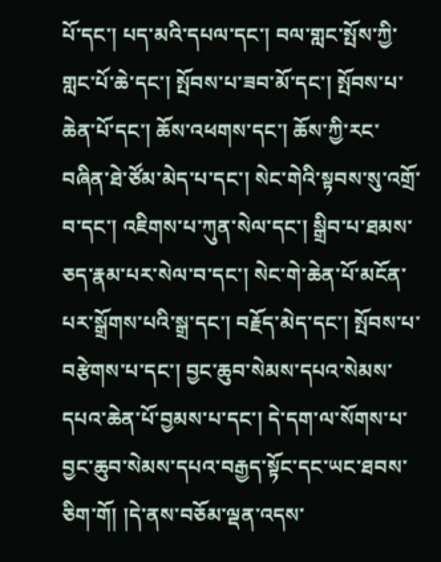པོ་དང་། པད་མའི་དཔལ་དང་། བལ་གླང་སྤོས་ཀྱི་གླང་པོ་ཆེ་དང་། སྤོབས་པ་ཟབ་མོ་དང་། སྤོབས་པ་ཆེན་པོ་དང་། ཆོས་འཕགས་དང་། ཆོས་ཀྱི་རང་བཞིན་ཐེ་ཙོམ་མེད་པ་དང་། སེང་གེའི་སྟབས་སུ་འགྲོ་བ་དང་། འཇིགས་པ་ཀུན་སེལ་དང་། སྒྲིབ་པ་ཐམས་ཅད་རྣམ་པར་སེལ་བ་དང་། སེང་གེ་ཆེན་པོ་མངོན་པར་སྒྲོགས་པའི་སྒྲ་དང་། བརྗོད་མེད་དང་། སྤོབས་པ་བརྩེགས་པ་དང་། བྱང་ཆུབ་སེམས་དཔའ་སེམས་དཔའ་ཆེན་པོ་བྱམས་པ་དང་། དེ་དག་ལ་སོགས་པ་བྱང་ཆུབ་སེམས་དཔའ་བརྒྱད་སྟོང་དང་ཡང་ཐབས་ཅིག་གོ། །དེ་ནས་བཅོམ་ལྡན་འདས་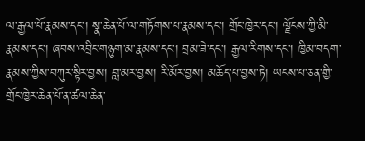ལ་རྒྱལ་པོ་རྣམས་དང་། སྣ་ཆེན་པོ་ལ་གཏོགས་པ་རྣམས་དང་། གྲོང་ཁྱེར་དང་། ལྗོངས་ཀྱི་མི་རྣམས་དང་། ཞབས་འབྲིང་གཉུག་མ་རྣམས་དང་། བྲམ་ཟེ་དང་། རྒྱལ་རིགས་དང་། ཁྱིམ་བདག་རྣམས་ཀྱིས་བཀུར་སྟིར་བྱས། བླ་མར་བྱས། རི་མོར་བྱས། མཆོད་པ་བྱས་ཏེ། ཡངས་པ་ཅན་གྱི་གྲོང་ཁྱེར་ཆེན་པོ་ན་ཚལ་ཆེན་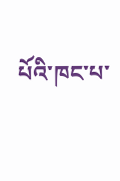པོའི་ཁང་པ་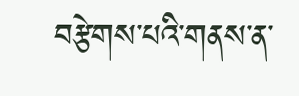བརྩེགས་པའི་གནས་ན་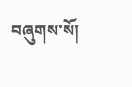བཞུགས་སོ།